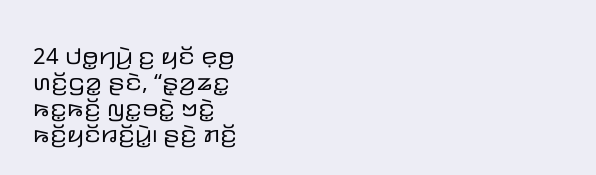24 ꤓꤥ꤭ꤚꤣꤧ꤬ ꤢ꤬ ꤟꤢꤩ ꤕ꤫ꤥ꤬ ꤛꤢꤩ꤬ꤞꤤ꤭ ꤔꤢꤧ, “ꤔ꤫ꤤ꤬ꤘꤢ꤭ ꤒꤢ꤭ꤒꤢꤩ꤬ ꤜꤢ꤭ꤋꤢꤧ꤭ ꤠꤢꤧ꤭ ꤒꤢꤩ꤬ꤟꤢꤩꤙꤢꤩ꤬ꤣꤧ꤭꤯ ꤔꤢꤧ꤬ ꤊꤢꤩ꤬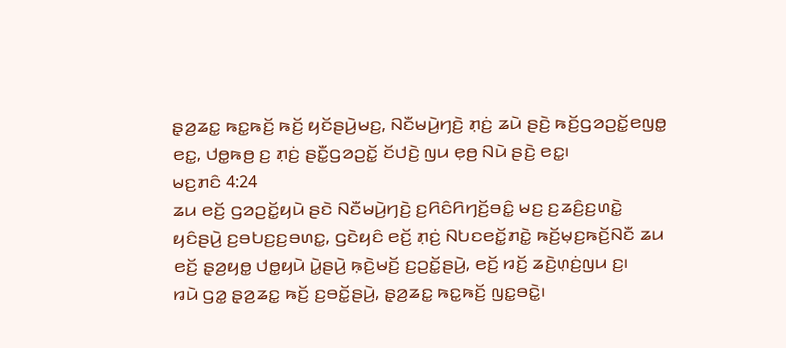ꤔ꤫ꤤ꤬ꤘꤢ꤭ ꤒꤢ꤭ꤒꤢꤩ꤬ ꤒꤢꤩ꤬ ꤟꤢꤩꤔꤣꤧ꤬ꤗꤢ꤬, ꤡꤢꤪꤗꤣꤧ꤬ꤚꤢꤧ꤬ ꤊ꤫ꤢꤦ꤬ ꤘꤣꤧ ꤔꤢꤧ꤬ ꤒꤢꤩ꤬ꤞꤤꤑꤢꤩ꤭ꤕꤜꤥ꤭ ꤕꤢ꤭, ꤓꤥ꤭ꤒꤥ꤬ ꤢ꤬ ꤊ꤫ꤢꤦ꤬ ꤔꤢꤪ꤭ꤞꤤꤑꤢꤩ꤭ ꤢꤩꤓꤢꤧ꤬ ꤜꤣ ꤕ꤫ꤥ꤬ ꤡꤣꤧ ꤔꤢꤧ꤬ ꤕꤢ꤭꤯
ꤗꤢ꤬ꤊꤢꤨ 4:24
ꤘꤣ ꤕꤢꤩ꤬ ꤞꤤꤑꤢꤩ꤭ꤟꤣꤧ ꤔꤢꤧ ꤡꤢꤪꤗꤣꤧ꤬ꤚꤢꤧ꤬ ꤢ꤬ꤖꤢꤨꤖꤚꤢꤩ꤬ꤋꤢꤨ꤭ ꤗꤢ꤬ ꤢ꤬ꤘꤢꤨ꤬ꤢ꤬ꤛꤢꤧ꤭ ꤟꤢꤨꤔꤣꤧ꤬ ꤢ꤬ꤋꤝꤢ꤬ꤢ꤬ꤋꤛꤢ꤭, ꤞꤢꤧꤟꤢꤨ ꤕꤢꤩ꤬ ꤊ꤫ꤢꤦ꤬ ꤡꤝꤢꤕꤢꤩ꤭ꤊꤢꤧ꤭ ꤒꤢꤩ꤬ꤗ꤫ꤢ꤬ꤒꤢꤩ꤬ꤡꤢꤪ ꤘꤣ ꤕꤢꤩ꤬ ꤔ꤫ꤤ꤬ꤟꤥ꤭ ꤓꤥ꤭ꤟꤣꤧ ꤣꤧ꤭ꤔꤣꤧ꤬ ꤒ꤫ꤢꤧ꤬ꤗꤢꤩ꤬ ꤢ꤬ꤑꤢꤩ꤭ꤔꤣꤧ꤬, ꤕꤢꤩ꤬ ꤙꤢꤩ꤬ ꤘꤢꤧ꤬ꤛ꤫ꤢꤦ꤬ꤜꤣ ꤢ꤬꤯
ꤙꤣꤧ ꤞꤤ꤭ ꤔ꤫ꤤ꤬ꤘꤢ꤭ ꤒꤢꤩ꤬ ꤢ꤬ꤋꤢꤩ꤭ꤔꤣꤧ꤬, ꤔ꤫ꤤ꤬ꤘꤢ꤭ ꤒꤢ꤭ꤒꤢꤩ꤬ ꤜꤢ꤭ꤋꤢꤧ꤭꤯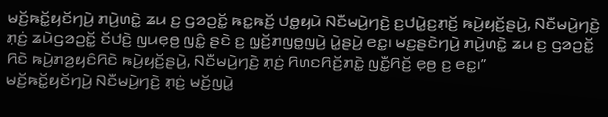ꤗꤢꤩ꤬ꤒꤢꤩ꤭ꤟꤢꤩꤚꤣꤧ꤬ ꤊꤣꤧ꤬ꤛꤢꤧ꤭ ꤘꤣ ꤢ꤬ ꤞꤤꤑꤢꤩ꤭ ꤒꤢ꤭ꤒꤢꤩ꤬ ꤓꤥ꤭ꤟꤣꤧ ꤡꤢꤪꤗꤣꤧ꤬ꤚꤢꤧ꤬ ꤢ꤬ꤓꤣꤧ꤭ꤢ꤬ꤊ꤫ꤢꤩ꤬ ꤒꤣꤧ꤬ꤟꤢꤩ꤬ꤔꤣꤧ꤬, ꤡꤢꤪꤗꤣꤧ꤬ꤚꤢꤧ꤬ ꤊ꤫ꤢꤦ꤬ ꤘꤣꤧꤞꤤꤑꤢꤩ꤭ ꤢꤩꤓꤢꤧ꤬ ꤜꤣꤕ꤫ꤥ꤬ ꤜꤢꤨ꤭ ꤔꤢꤧ ꤢ꤬ ꤜ꤫ꤢꤩ꤬ꤊꤜꤥ꤭ꤜꤣꤧ꤬ ꤣꤧ꤭ꤔꤣꤧ꤬ ꤕꤢ꤭꤯ ꤗꤢ꤬ꤔꤢꤧꤚꤣꤧ꤬ ꤊꤣꤧ꤬ꤛꤢꤧ꤭ ꤘꤣ ꤢ꤬ ꤞꤤꤑꤢꤩ꤭ ꤖꤢꤧ ꤒꤣꤧ꤬ꤊꤤ꤬ꤟꤢꤨꤖꤢꤧ ꤒꤣꤧ꤬ꤟꤢꤩ꤬ꤔꤣꤧ꤬, ꤡꤢꤪꤗꤣꤧ꤬ꤚꤢꤧ꤬ ꤊ꤫ꤢꤦ꤬ ꤖꤛꤢꤖꤢꤩ꤬ꤊꤢꤧ꤭ ꤜꤢꤪ꤭ꤖꤢꤩ꤬ ꤕ꤫ꤥ꤬ ꤢ꤬ ꤕꤢ꤭꤯”
ꤗꤢꤩ꤬ꤒꤢꤩ꤭ꤟꤢꤩꤚꤣꤧ꤬ ꤡꤢꤪꤗꤣꤧ꤬ꤚꤢꤧ꤬ ꤊ꤫ꤢꤦ꤬ ꤗꤢꤩ꤬ꤜꤣꤧ꤭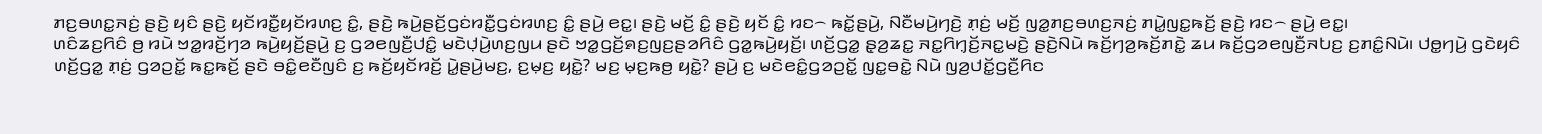ꤊꤢ꤬ꤋꤛꤢ꤭ꤏꤢꤦ꤬ ꤔꤢꤧ꤬ ꤟꤢꤨ ꤔꤢꤧ꤬ ꤟꤢꤩꤙꤢꤪ꤭ꤟꤢꤩꤙꤛꤢ꤬ ꤢꤨ꤭, ꤔꤢꤧ꤬ ꤒꤣꤧ꤬ꤔꤢꤩ꤬ꤞꤢꤦꤙꤢꤪ꤭ꤞꤢꤦꤙꤛꤢ꤬ ꤢꤨ꤭ ꤔꤣꤧ꤬ ꤕꤢ꤭꤯ ꤔꤢꤧ꤬ ꤗꤢꤩ꤬ ꤢꤨ꤭ ꤔꤢꤧ꤬ ꤟꤢꤩ ꤢꤨ꤭ ꤙꤢ꤮ ꤒꤢꤩ꤭ꤔꤣꤧ꤬, ꤡꤢꤪꤗꤣꤧ꤬ꤚꤢꤧ꤬ ꤊ꤫ꤢꤦ꤬ ꤗꤢꤩ꤬ ꤜꤤ꤭ꤊꤢ꤬ꤋꤛꤢ꤬ꤏꤢꤦ꤬ ꤊꤣꤧ꤭ꤜꤢ꤭ꤒꤢꤩ꤬ ꤔꤢꤧ꤬ ꤙꤢ꤮ ꤔꤣꤧ꤬ ꤕꤢ꤭꤯
ꤛꤢꤨꤘꤢ꤬ꤖꤢꤨ ꤥ꤬ ꤙꤣꤧ ꤠꤤ꤭ꤙꤢꤩ꤬ꤚꤤ ꤒꤣꤧ꤬ꤟꤢꤩ꤬ꤔꤣꤧ꤬ ꤢ꤬ ꤞꤤꤕꤜꤢꤪ꤬ꤓꤢꤨ꤭ ꤗꤢꤧꤓ꤫ꤣꤧ꤬ꤛꤢ꤬ꤜꤣ ꤔꤢꤧ ꤠꤤ꤭ꤞꤢꤩ꤬ꤎꤢ꤬ꤜꤢ꤬ꤔꤤꤖꤢꤨ ꤞꤤ꤭ꤒꤣꤧ꤬ꤟꤢꤩ꤬꤯ ꤛꤢꤩ꤬ꤞꤤ꤭ ꤔ꤫ꤤ꤬ꤘꤢ꤭ ꤏꤢ꤭ꤖꤚ꤫ꤢꤩ꤬ꤏꤢ꤭ꤗꤢꤧ꤬ ꤔꤢꤧ꤬ꤡꤣꤧ ꤒꤢꤩ꤬ꤚꤤ꤬ꤒꤢꤩ꤬ꤊꤢꤧ꤭ ꤘꤣ ꤒꤢꤩ꤬ꤞꤤꤕꤜꤢꤪ꤬ꤏꤝꤢ꤬ ꤢ꤬ꤊꤢꤨ꤭ꤡꤣꤧ꤯ ꤓꤥ꤭ꤚꤣꤧ꤬ ꤞꤢꤧꤟꤢꤨ ꤛꤢꤩ꤬ꤞꤤ꤭ ꤊ꤫ꤢꤦ꤬ ꤞꤤꤑꤢꤩ꤭ ꤒꤢ꤭ꤒꤢꤩ꤬ ꤔꤢꤧ ꤋꤢꤨ꤭ꤕꤢꤪꤜꤢꤨ ꤢ꤬ ꤒꤢꤩ꤬ꤟꤢꤩꤙꤢꤩ꤬ ꤣꤧ꤭ꤔꤣꤧ꤬ꤗꤢ꤬, ꤢ꤬ꤗ꤫ꤢ꤬ ꤟꤢꤧ꤭? ꤗꤢ꤬ ꤗ꤫ꤢ꤬ꤒꤥ꤬ ꤟꤢꤧ꤭? ꤔꤣꤧ꤬ ꤢ꤬ ꤗꤢꤧꤕꤢꤨ꤭ꤞꤤꤑꤢꤩ꤭ ꤜꤢ꤭ꤋꤢꤧ꤭ ꤡꤣꤧ ꤜꤤ꤬ꤓꤢꤩ꤭ꤞꤢꤪ꤬ꤖꤢ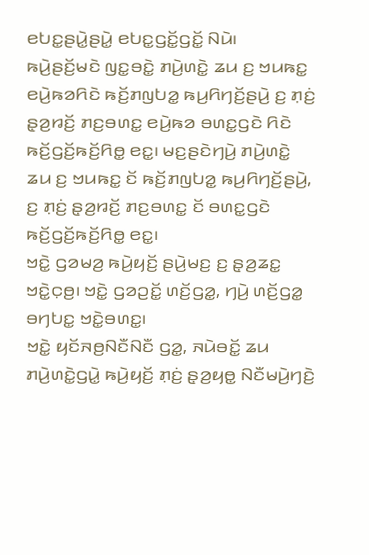ꤕꤝꤢ꤭ꤔꤣꤧ꤭ꤔꤣꤧ꤭ ꤕꤝꤢ꤭ꤞꤢꤩ꤭ꤞꤢꤩ꤭ ꤡꤣꤧ꤯
ꤒꤣꤧ꤬ꤔꤢꤩ꤬ꤗꤢꤧ ꤜꤢ꤭ꤋꤢꤧ꤭ ꤊꤣꤧ꤬ꤛꤢꤧ꤭ ꤘꤣ ꤢ꤬ ꤠꤣꤒꤢ꤭ ꤕꤣꤧ꤬ꤒꤤꤖꤢꤧ ꤒꤢꤩ꤬ꤊꤜꤝꤤ꤭ ꤒꤣ꤬ꤖꤚꤢꤩ꤬ꤔꤣꤧ꤬ ꤢ꤬ ꤊ꤫ꤢꤦ꤬ ꤔ꤫ꤤ꤬ꤙꤢꤩ꤬ ꤊꤢ꤬ꤋꤛꤢ꤭ ꤕꤣꤧ꤬ꤒꤤ ꤋꤛꤢ꤭ꤞꤢꤧ ꤖꤢꤧ ꤒꤢꤩ꤬ꤞꤢꤩ꤬ꤒꤢꤩ꤬ꤖꤥ꤭ ꤕꤢ꤭꤯ ꤗꤢ꤬ꤔꤢꤧꤚꤣꤧ꤬ ꤊꤣꤧ꤬ꤛꤢꤧ꤭ ꤘꤣ ꤢ꤬ ꤠꤣꤒꤢ꤭ ꤢꤩ ꤒꤢꤩ꤬ꤊꤜꤝꤤ꤭ ꤒꤣ꤬ꤖꤚꤢꤩ꤬ꤔꤣꤧ꤬, ꤢ꤬ ꤊ꤫ꤢꤦ꤬ ꤔ꤫ꤤ꤬ꤙꤢꤩ꤬ ꤊꤢ꤬ꤋꤛꤢ꤭ ꤢꤩ ꤋꤛꤢ꤭ꤞꤢꤧ ꤒꤢꤩ꤬ꤞꤢꤩ꤬ꤒꤢꤩ꤬ꤖꤥ꤭ ꤕꤢ꤭꤯
ꤠꤢꤧ꤭ ꤞꤤꤗꤤ꤬ ꤒꤣꤧ꤬ꤟꤢꤩ꤬ ꤔꤣꤧ꤬ꤗꤢ꤬ ꤢ꤬ ꤔ꤫ꤤ꤬ꤘꤢ꤭ ꤠꤢꤧ꤭ꤍ꤫ꤥ꤬꤯ ꤠꤢꤧ꤭ ꤞꤤꤑꤢꤩ꤭ ꤛꤢꤩ꤬ꤞꤤ꤭, ꤚꤣꤧ꤬ ꤛꤢꤩ꤬ꤞꤤ꤭ ꤋꤚꤝꤢ꤭ ꤠꤢꤧ꤭ꤋꤛꤢ꤭꤯
ꤠꤢꤧ꤭ ꤟꤢꤩꤏꤥ꤬ꤡꤢꤪꤡꤢꤪ ꤞꤤ꤭, ꤏꤣꤧꤋꤢꤩ꤭ ꤘꤣ ꤊꤣꤧ꤬ꤛꤢꤧ꤭ꤞꤣꤧ꤭ ꤒꤣꤧ꤬ꤟꤢꤩ꤬ ꤊ꤫ꤢꤦ꤬ ꤔ꤫ꤤ꤬ꤟꤥ꤭ ꤡꤢꤪꤗꤣꤧ꤬ꤚꤢꤧ꤬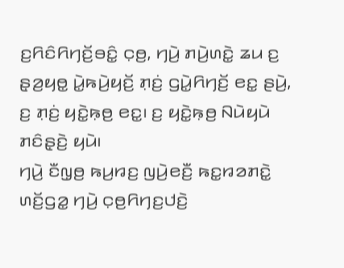ꤢ꤬ꤖꤢꤨꤖꤚꤢꤩ꤬ꤋꤢꤨ꤭ ꤍ꤫ꤥ꤬, ꤚꤣꤧ꤬ ꤊꤣꤧ꤬ꤛꤢꤧ꤭ ꤘꤣ ꤢ꤬ ꤔ꤫ꤤ꤬ꤟꤥ꤭ ꤣꤧ꤭ꤒꤣꤧ꤬ꤟꤢꤩ꤬ ꤊ꤫ꤢꤦ꤬ ꤞꤣꤧ꤭ꤖꤚꤢꤩ꤬ ꤕꤢ꤭ ꤔꤣꤧ꤬, ꤢ꤬ ꤊ꤫ꤢꤦ꤬ ꤟꤢꤧ꤭ꤒ꤫ꤥ꤬ ꤕꤢ꤭꤯ ꤢ꤬ ꤟꤢꤧ꤭ꤒ꤫ꤥ꤬ ꤡꤣꤧꤟꤣꤧ ꤊꤢꤨꤔ꤫ꤢꤧ꤬ ꤟꤣꤧ꤯
ꤚꤣꤧ꤬ ꤢꤪꤜ꤫ꤥ꤬ ꤒꤣ꤬ꤙꤢ꤬ ꤜꤣꤧ꤬ꤕꤢꤪ꤬ ꤒꤢ꤭ꤙꤤꤊꤢꤧ꤭ ꤛꤢꤩ꤬ꤞꤤ꤭ ꤚꤣꤧ꤬ ꤍ꤫ꤥ꤬ꤖꤚꤢ꤬ꤓꤢꤧ꤬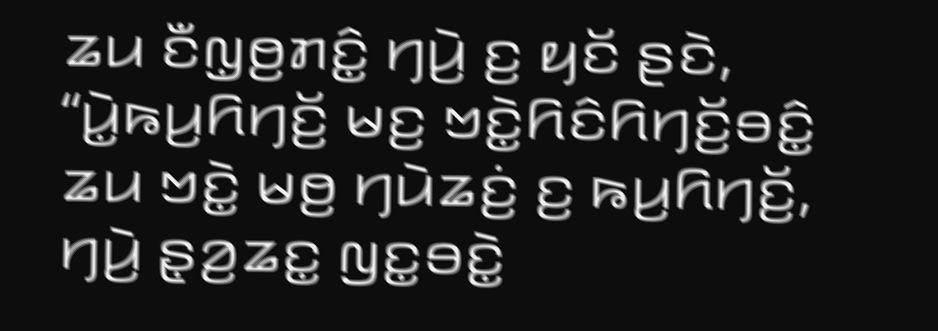ꤘꤣ ꤢꤪꤜ꤫ꤥ꤬ꤊꤢꤨ꤭ ꤚꤣꤧ꤬ ꤢ꤬ ꤟꤢꤩ ꤔꤢꤧ, “ꤣꤧ꤭ꤒꤣ꤬ꤖꤚꤢꤩ꤬ ꤗꤢ꤬ ꤠꤢꤧ꤭ꤖꤢꤨꤖꤚꤢꤩ꤬ꤋꤢꤨ꤭ ꤘꤣ ꤠꤢꤧ꤭ ꤗꤥ꤬ ꤚꤣꤧꤘꤢꤦ꤬ ꤢ꤬ ꤒꤣ꤬ꤖꤚꤢꤩ꤬, ꤚꤣꤧ꤬ ꤔ꤫ꤤ꤬ꤘꤢ꤭ ꤜꤢ꤭ꤋꤢꤧ꤭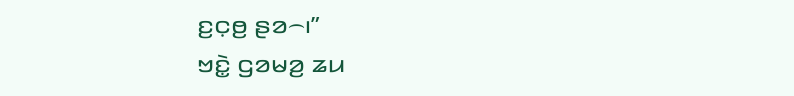ꤢ꤬ꤍ꤫ꤥ꤬ ꤔꤤ꤮꤯”
ꤠꤢꤧ꤭ ꤞꤤꤗꤤ꤬ ꤘꤣ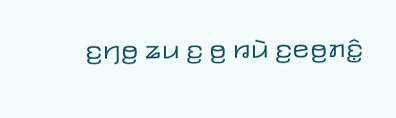ꤢ꤬ꤚꤥ꤬ ꤘꤣ ꤢ꤬ ꤥ꤬ ꤙꤣꤧ ꤢ꤬ꤕꤥ꤬ꤊꤢꤨ꤭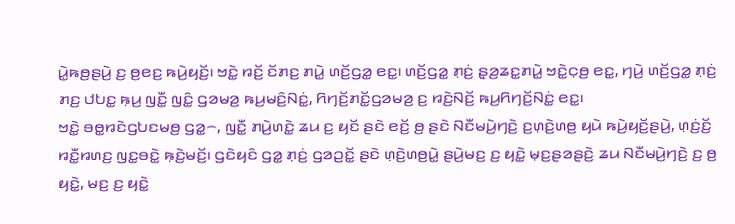ꤣꤧ꤭ꤒꤥ꤬ꤔꤣꤧ꤬ ꤢ꤬ ꤥ꤬ꤕꤢ꤬ ꤒꤣꤧ꤬ꤟꤢꤩ꤬꤯ ꤠꤢꤧ꤭ ꤙꤢꤩ꤬ ꤢꤩꤊꤢ꤬ ꤊꤣꤧ꤭ ꤛꤢꤩ꤬ꤞꤤ꤭ ꤕꤢ꤭꤯ ꤛꤢꤩ꤬ꤞꤤ꤭ ꤊ꤫ꤢꤦ꤬ ꤔ꤫ꤤ꤬ꤘꤢ꤭ꤊꤣꤧ꤭ ꤠꤢꤧ꤭ꤍ꤫ꤥ꤬ ꤕꤢ꤭, ꤚꤣꤧ꤬ ꤛꤢꤩ꤬ꤞꤤ꤭ ꤊ꤫ꤢꤦ꤬ ꤊꤢ꤬ ꤓꤝꤢ꤭ ꤒ꤫ꤣ꤬ ꤜꤢꤪ꤭ ꤜꤢꤨ꤭ ꤞꤤꤗꤤ꤬ ꤒꤣ꤬ꤗꤢꤨ꤬ꤡꤢꤦ꤭, ꤖꤚꤢꤩ꤬ꤊꤢꤩ꤭ꤞꤤꤗꤤ꤬ ꤢ꤬ ꤙꤢꤧ꤬ꤡꤢꤩ꤬ ꤒꤣ꤬ꤖꤚꤢꤩ꤬ꤡꤢꤦ꤭ ꤕꤢ꤭꤯
ꤠꤢꤧ꤭ ꤋꤥ꤭ꤙꤢꤧꤞꤝꤢꤗꤥ꤬ ꤞꤤ꤭꤮, ꤜꤢꤪ꤭ ꤊꤣꤧ꤬ꤛꤢꤧ꤭ ꤘꤣ ꤢ꤬ ꤟꤢꤩ ꤔꤢꤧ ꤕꤢꤩ꤬ ꤥ꤬ ꤔꤢꤧ ꤡꤢꤪꤗꤣꤧ꤬ꤚꤢꤧ꤬ ꤢ꤬ꤛ꤫ꤢꤧ꤬ꤛꤥ꤬ ꤟꤣꤧ ꤒꤣꤧ꤬ꤟꤢꤩ꤬ꤔꤣꤧ꤬, ꤛ꤫ꤢꤦ꤬ꤢꤩ꤬ ꤙꤢꤪ꤭ꤙꤛꤢ꤬ ꤜꤢ꤭ꤋꤢꤧ꤭ ꤒ꤫ꤢꤧ꤬ꤗꤢꤩ꤬꤯ ꤞꤢꤧꤟꤢꤨ ꤞꤤ꤭ ꤊ꤫ꤢꤦ꤬ ꤞꤤꤑꤢꤩ꤭ ꤔꤢꤧ ꤛ꤫ꤢꤧ꤬ꤛꤥ꤬ꤣꤧ꤭ ꤔꤣꤧ꤬ꤗꤢ꤬ ꤢ꤬ ꤟꤢꤧ꤭ ꤗ꤫ꤢ꤬ꤔꤤꤔꤢꤧ꤬ ꤘꤣ ꤡꤢꤪꤗꤣꤧ꤬ꤚꤢꤧ꤬ ꤢ꤬ ꤥ꤬ ꤟꤢꤧ꤭, ꤗꤢ꤬ ꤢ꤬ ꤟꤢꤧ꤭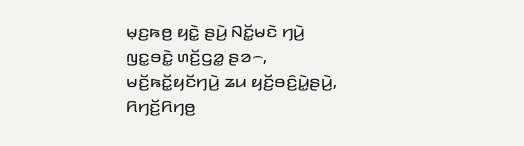ꤗ꤫ꤢ꤬ꤒꤥ꤬ ꤟꤢꤧ꤭ ꤔꤣꤧ꤬ ꤡꤢꤩ꤭ꤗꤢꤧ ꤚꤣꤧ꤬ ꤜꤢ꤭ꤋꤢꤧ꤭ ꤛꤢꤩ꤬ꤞꤤ꤭ ꤔꤤ꤮, ꤗꤢꤩ꤬ꤒꤢꤩ꤭ꤟꤢꤩꤚꤣꤧ꤬ ꤘꤣ ꤟꤢꤩ꤬ꤋꤢꤨ꤬ꤣꤧ꤭ꤔꤣꤧ꤬, ꤖꤚꤢꤩ꤬ꤖꤚꤥ꤬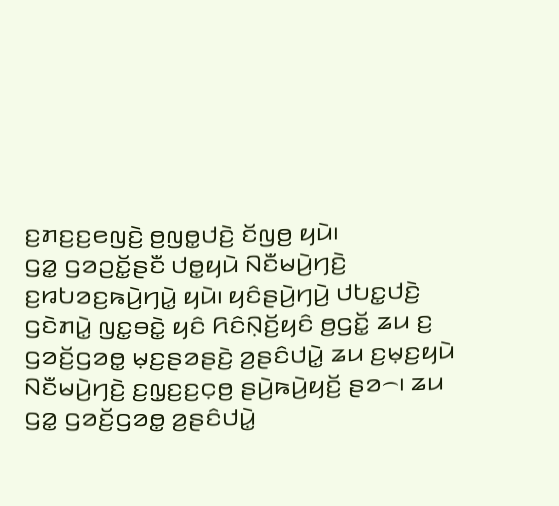ꤢ꤬ꤊꤢ꤬ꤢ꤬ꤕꤜꤢꤧ꤬ ꤥ꤬ꤜꤥ꤭ꤓꤢꤧ꤬ ꤢꤩꤜꤥ꤬ ꤟꤣꤧ꤯
ꤞꤤ꤭ ꤞꤤꤑꤢꤩ꤭ꤔꤢꤪ ꤓꤥ꤭ꤟꤣꤧ ꤡꤢꤪꤗꤣꤧ꤬ꤚꤢꤧ꤬ ꤢ꤬ꤙꤝꤤꤢ꤬ꤒꤣꤧ꤬ꤚꤣꤧ꤭ ꤟꤣꤧ꤯ ꤟꤢꤨꤔꤣꤧ꤬ꤚꤣꤧ꤬ ꤓꤝꤢ꤭ꤓꤢꤧ꤬ ꤞꤢꤧꤊꤣꤧ꤭ ꤜꤢ꤭ꤋꤢꤧ꤭ ꤟꤢꤨ ꤖꤢꤨꤡ꤫ꤢꤩ꤬ꤟꤢꤨ ꤥ꤬ꤞꤢꤩ꤭ ꤘꤣ ꤢ꤬ ꤞꤤꤢꤩ꤬ꤞꤤꤥ꤭ ꤗ꤫ꤢ꤬ꤔꤤꤔꤢꤧ꤬ ꤤ꤬ꤔꤢꤨꤓꤣꤧ꤭ ꤘꤣ ꤢ꤬ꤗ꤫ꤢ꤬ꤟꤣꤧ ꤡꤢꤪꤗꤣꤧ꤬ꤚꤢꤧ꤬ ꤢ꤬ꤜ꤫ꤢ꤬ꤢ꤬ꤍ꤫ꤥ꤬ ꤔꤣꤧ꤬ꤒꤣꤧ꤬ꤟꤢꤩ꤬ ꤔꤤ꤮꤯ ꤘꤣ ꤞꤤ꤭ ꤞꤤꤢꤩ꤬ꤞꤤꤥ꤭ ꤤ꤬ꤔꤢꤨꤓꤣꤧ꤭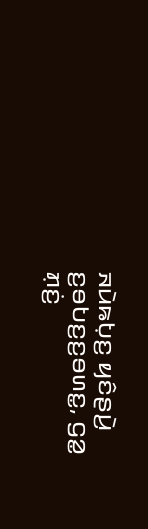ꤏꤣꤧꤒꤝ꤫ꤢ꤬ ꤟꤢꤨꤔꤣꤧ꤬ ꤢ꤬ꤋꤝꤢ꤬ꤢ꤬ꤋꤛꤢ꤭, ꤞꤤ꤭ ꤊ꤫ꤢꤦ꤬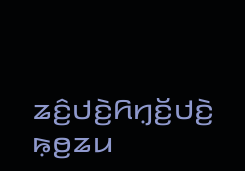ꤘꤢꤨ꤬ꤓꤢꤧ꤬ꤖꤚ꤫ꤢꤩ꤬ꤓꤢꤧ꤬ ꤒ꤫ꤥ꤬ꤘꤣ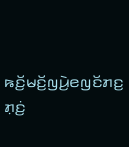ꤒꤢꤩ꤬ꤗꤢꤩ꤬ꤜꤣꤧ꤬ꤕꤜꤢꤩꤊꤢ꤬ ꤊ꤫ꤢꤦ꤬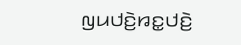ꤜꤣꤓꤢꤧ꤬ꤙꤢ꤭ꤓꤢꤧ꤬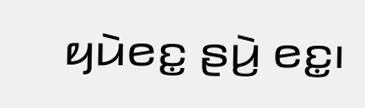ꤟꤣꤧꤕꤢ꤭ ꤔꤣꤧ꤬ ꤕꤢ꤭꤯